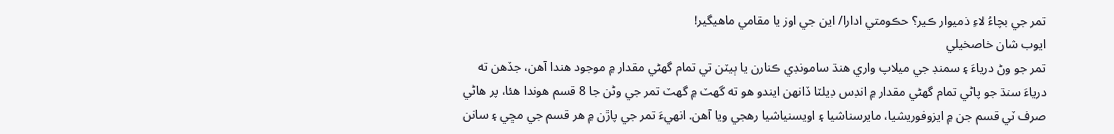تمر جي بچاءُ لاءِ ذميوار ڪير؟ حڪومتي ادارا/ اين جي اوز يا مقامي ماهيگير!
ايوب شان خاصخيلي
تمر جو وڻ درياءَ ۽ سمنڊ جي ميلاپ واري هنڌ سامونڊي ڪنارن يا ٻيٽن تي تمام گهڻي مقدار ۾ موجود هندا آهن، جڏهن ته درياءَ سنڌ جو پاڻي تمام گهڻي مقدار ۾ انڊس ڊيلٽا ڏانهن ايندو هو ته گهٽ ۾ گهٽ تمر جي وڻن جا 8 قسم هوندا هئا، پر هاڻي صرف ٽي قسم جن ۾ ايزوفوريشيا، مايرسناشيا ۽ اويسنياشيا رهجي ويا آهن. انهيءَ تمر جي پاڙن ۾ هر قسم جي مڇي ۽ سانن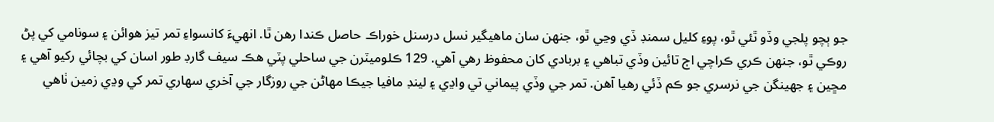جو ٻچو پلجي وڏو ٿئي ٿو، پوءِ کليل سمنڊ ڏي وڃي ٿو، جنهن سان ماهيگير نسل درسنل خوراڪ حاصل ڪندا رهن ٿا. انهيءَ کانسواءِ تمر تيز هوائن ۽ سونامي کي پڻ روڪي ٿو، جنهن ڪري ڪراچي اڄ تائين وڏي تباهي ۽ بربادي کان محفوظ رهي آهي. 129 ڪلوميٽرن جي ساحلي پٽي هڪ سيف گارڊ طور اسان کي بچائي رکيو آهي ۽ مڇين ۽ جهينگن جي نرسري جو ڪم ڏئي رهيا آهن. تمر جي وڏي پيماني تي واڍي ۽ لينڊ مافيا جيڪا مهاڻن جي روزگار جي آخري سهاري تمر کي وڍي زمين ٺاهي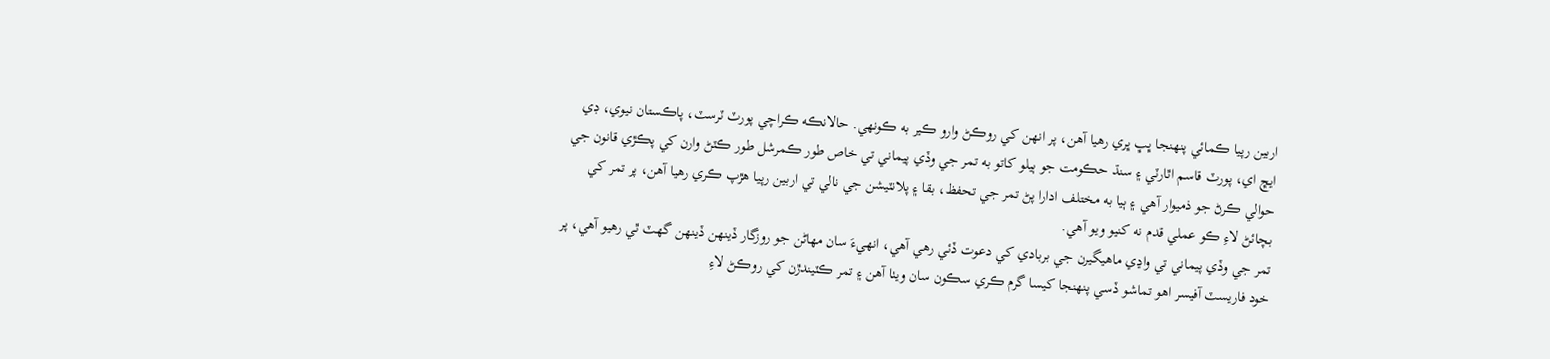اربين رپيا ڪمائي پنهنجا ڀڀ ڀري رهيا آهن، پر انهن کي روڪڻ وارو ڪير به ڪونهي. حالانڪه ڪراچي پورٽ ٽرسٽ، پاڪستان نيوي، ڊي ايڇ اي، پورٽ قاسم اٿارٽي ۽ سنڌ حڪومت جو ٻيلو کاتو به تمر جي وڏي پيماني تي خاص طور ڪمرشل طور ڪٽڻ وارن کي پڪڙي قانون جي حوالي ڪرڻ جو ذميوار آهي ۽ ٻيا به مختلف ادارا پڻ تمر جي تحفظ، بقا ۽ پلانٽيشن جي نالي تي اربين رپيا هڙپ ڪري رهيا آهن، پر تمر کي بچائڻ لاءِ ڪو عملي قدم نه کنيو ويو آهي.
تمر جي وڏي پيماني تي واڍي ماهيگيرن جي بربادي کي دعوت ڏئي رهي آهي، انهيءَ سان مهاڻن جو روزگار ڏينهن ڏينهن گهٽ ٿي رهيو آهي، پر خود فاريسٽ آفيسر اهو تماشو ڏسي پنهنجا کيسا گرم ڪري سڪون سان ويٺا آهن ۽ تمر ڪٽيندڙن کي روڪڻ لاءِ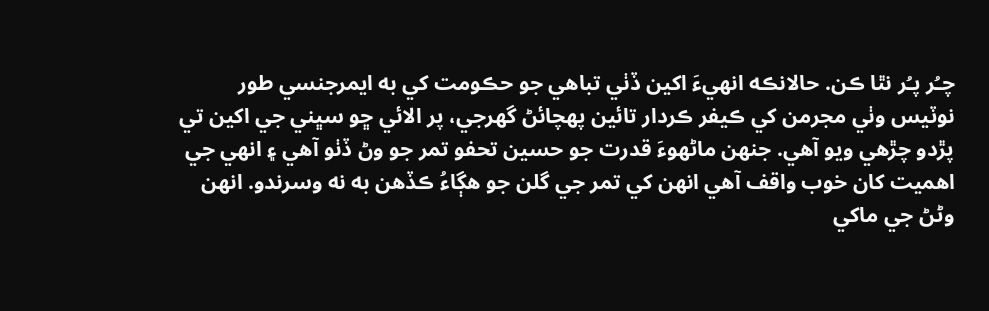چـُر پـُر نٿا ڪن. حالانڪه انهيءَ اکين ڏٺي تباهي جو حڪومت کي به ايمرجنسي طور نوٽيس وٺي مجرمن کي ڪيفر ڪردار تائين پهچائڻ گهرجي، پر الائي ڇو سڀني جي اکين تي پڙدو چڙهي ويو آهي. جنهن ماڻهوءَ قدرت جو حسين تحفو تمر جو وڻ ڏٺو آهي ۽ انهي جي اهميت کان خوب واقف آهي انهن کي تمر جي گلن جو هڳاءُ ڪڏهن به نه وسرندو. انهن وڻڻ جي ماکي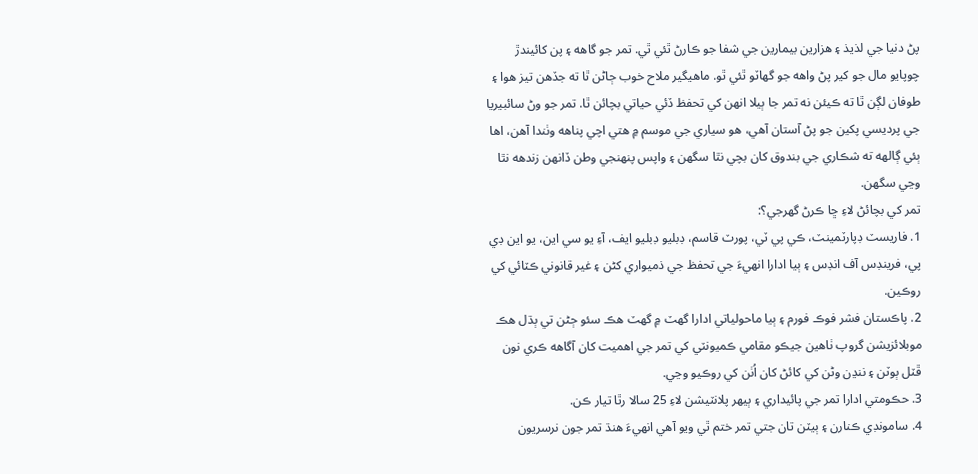پڻ دنيا جي لذيذ ۽ هزارين بيمارين جي شفا جو ڪارڻ ٿئي ٿي. تمر جو گاهه ۽ پن کائيندڙ چوپايو مال جو کير پڻ واهه جو گهاٽو ٿئي ٿو. ماهيگير ملاح خوب ڄاڻن ٿا ته جڏهن تيز هوا ۽ طوفان لڳن ٿا ته ڪيئن نه تمر جا ٻيلا انهن کي تحفظ ڏئي حياتي بچائن ٿا. تمر جو وڻ سائبيريا جي پرديسي پکين جو پڻ آستان آهي، هو سياري جي موسم ۾ هتي اچي پناهه وٺندا آهن، اها ٻئي ڳالهه ته شڪاري جي بندوق کان بچي نٿا سگهن ۽ واپس پنهنجي وطن ڏانهن زندهه نٿا وڃي سگهن.
تمر کي بچائڻ لاءِ ڇا ڪرڻ گهرجي؟:
1. فاريسٽ ڊپارٽمينٽ، ڪي پي ٽي، پورٽ قاسم، ڊبليو ڊبليو ايف، آءِ يو سي اين، يو اين ڊي پي، فرينڊس آف انڊس ۽ ٻيا ادارا انهيءَ جي تحفظ جي ذميواري کڻن ۽ غير قانوني ڪٽائي کي روڪين.
2. پاڪستان فشر فوڪ فورم ۽ ٻيا ماحولياتي ادارا گهٽ ۾ گهٽ هڪ سئو ڄڻن تي ٻڌل هڪ موبلائزيشن گروپ ٺاهين جيڪو مقامي ڪميونٽي کي تمر جي اهميت کان آگاهه ڪري نون ڦٽل ٻوٽن ۽ ننڍن وڻن کي کائڻ کان اُٺن کي روڪيو وڃي.
3. حڪومتي ادارا تمر جي پائيداري ۽ ٻيهر پلانٽيشن لاءِ 25 سالا رٿا تيار ڪن.
4. سامونڊي ڪنارن ۽ ٻيٽن تان جتي تمر ختم ٿي ويو آهي انهيءَ هنڌ تمر جون نرسريون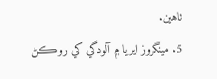ٺاهين.
5. مينگروز ايريا ۾ آلودگي کي روڪڻ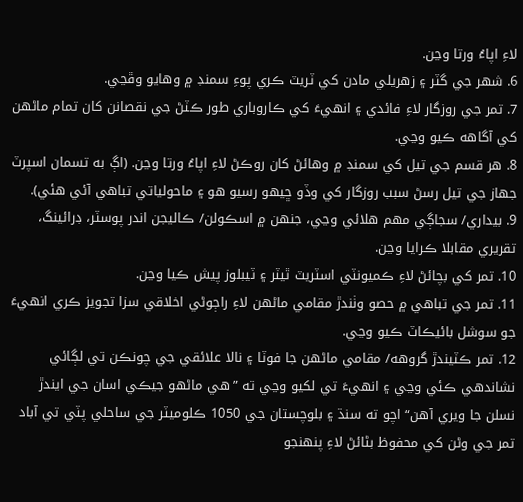لاءِ اپاءُ ورتا وڃن.
6. شهر جي گٽر ۽ زهريلي مادن کي ٽريٽ ڪري پوءِ سمنڊ ۾ وهايو وڦڃي.
7. تمر جي روزگار لاءِ فائدي ۽ انهيءَ کي ڪاروباري طور ڪٽڻ جي نقصانن کان تمام ماڻهن کي آگاهه ڪيو وڃي.
8. هر قسم جي تيل کي سمنڊ ۾ وهائڻ کان روڪڻ لاءِ اپاءُ ورتا وڃن. (اڳ به تسمان اسپرٽ جهاز جي تيل رسڻ سبب روزگار کي وڏو ڇيهو رسيو هو ۽ ماحولياتي تباهي آئي هئي).
9. بيداري/ سجاڳي مهم هلائي وڃي، جنهن ۾ اسڪولن/ ڪاليجن اندر پوسٽر، ڊرائينگ، تقريري مقابلا ڪرايا وڃن.
10. تمر کي بچائڻ لاءِ ڪميونٽي اسٽريٽ ٿيٽر ۽ ٽيبلوز پيش ڪيا وڃن.
11. تمر جي تباهي ۾ حصو وٺندڙ مقامي ماڻهن لاءِ راڄوڻي اخلاقي سزا تجويز ڪري انهيءَ جو سوشل بائيڪاٽ ڪيو وڃي.
12. تمر ڪٽيندڙ گروهه/ مقامي ماڻهن جا فوٽا ۽ نالا علائقي جي چونڪن تي لڳائي نشاندهي ڪئي وڃي ۽ انهيءَ تي لکيو وڃي ته ”هي ماڻهو جيڪي اسان جي ايندڙ نسلن جا ويري آهن“ اچو ته سنڌ ۽ بلوچستان جي 1050 ڪلوميٽر جي ساحلي پٽي تي آباد تمر جي وڻن کي محفوظ بڻائڻ لاءِ پنهنجو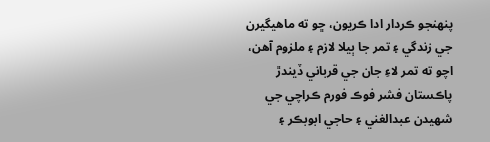پنهنجو ڪردار ادا ڪريون، ڇو ته ماهيگيرن جي زندگي ۽ تمر جا ٻيلا لازم ۽ ملزوم آهن، اچو ته تمر لاءِ جان جي قرباني ڏيندڙ پاڪستان فشر فوڪ فورم ڪراچي جي شهيدن عبدالغني ۽ حاجي ابوبڪر ۽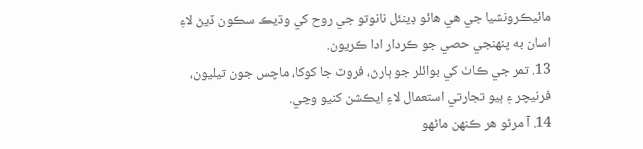مائيڪرونشيا جي هي هائو ڊينئل نانوتو جي روح کي وڌيڪ سڪون ڏيڻ لاءِ اسان به پنهنجي حصي جو ڪردار ادا ڪريون.
13. تمر جي ڪاٺ کي بوائلر جو ٻارڻ، فروٽ جا کوکا، ماچس جون تيليون، فرنيچر ۽ ٻيو تجارتي استعمال لاءِ ايڪشن کنيو وڃي.
14. آ مرڻو هر ڪنهن ماڻهو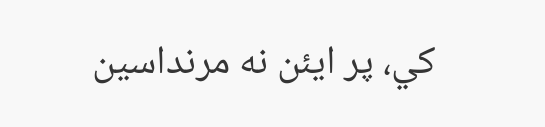کي، پر ايئن نه مرنداسين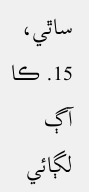ساٿي،
15. ڪا آڳ لڳائي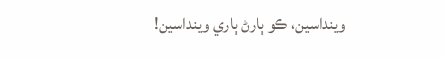وينداسين، ڪو ٻارڻ ٻاري وينداسين!